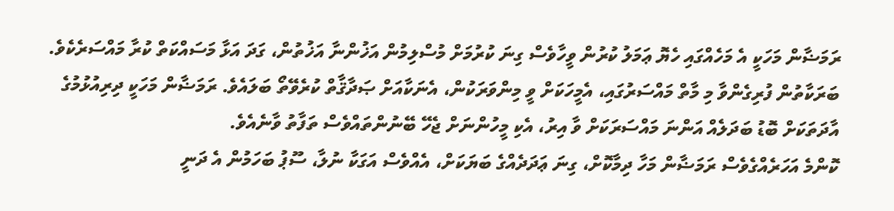ރަމަޟާން މަހަކީ އެ މަހެއްގައި ހެޔޮ ޢަމަލު ކުރުން ވީހާވެސް ގިނަ ކުރުމަށް މުސްލިމުން އަޚުންނާ އަޚުތުން، ގަދަ އަޅާ މަސައްކަތް ކުރާ މައްސަރެކެވެ. ބަރަކާތުން ފުރިގެންވާ މި މާތް މައްސަރުގައި، އެމީހަކަށް ވީ މިންވަރަކުން، އެނަކާއަށް ޞަދާޤާތް ކުރެވޭތޯ ބަލައެވެ. ރަމަޟާން މަހަކީ ދިރިއުޅުމުގެ އާދަތަކަށް ބޮޑު ބަދަލެއް އަންނަ މައްސަރަކަށް ވާ އިރު، އެކި މީހުންނަށް ޖެހޭ ބޭނުންތައްވެސް ތަފާތު ވާނެއެވެ.
ކޮންމެ އަހަރެއްގެވެސް ރަމަޟާން މަހާ ދިމާކޮށް، ގިނަ ޢަދަދެއްގެ ބަޔަކަށް، އެއްވެސް އަގަކާ ނުލާ، ސޫޕު ބަހަމުން އެ ދަނީ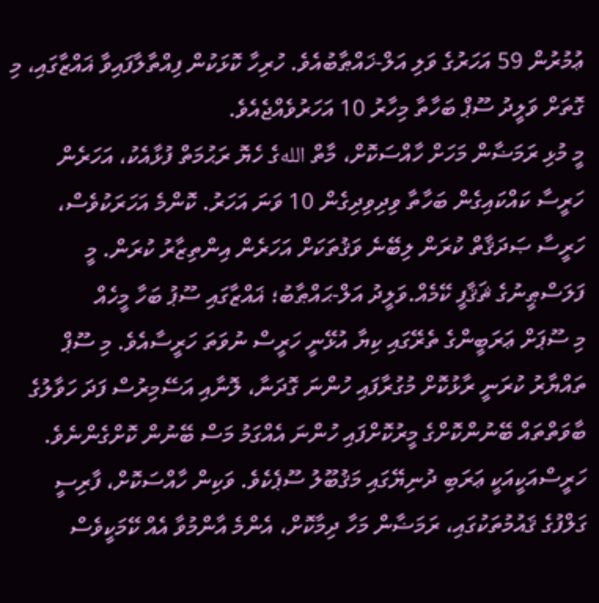ޢުމުރުން 59 އަހަރުގެ ވަލި އަލް-ޚައްޠާބުއެވެ. ހުރިހާ ކޮޅަކުން ފިއްތާލާފައިވާ ޣައްޒާގައި، މި ގޮތަށް ވަލީދު ސޫޕް ބަހާތާ މިހާރު 10 އަހަރުވެއްޖެއެވެ.
މީ މުޅި ރަމަޟާން މަހަށް ހާއްސަކޮށް، މާތް اللهގެ ހެޔޮ ރަޙުމަތް ފުޅާއެކު، އަހަރެން ހަރީސާ ކައްކައިގެން ބަހާތާ ވިދިވިދިގެން 10 ވަނަ އަހަރު. ކޮންމެ އަހަރަކުވެސް، ހަރީސާ ޞަދަޤާތް ކުރަން ލިބޭނެ ވަޤުތަކަށް އަހަރެން އިންތިޒާރު ކުރަން. މީ ފަލަސްޠީނުގެ ޘަޤާފީ ކޭމެއް.ވަލީދު އަލް-ޙައްޠާބު؛ ޣައްޒާގައި ސޫޕު ބަހާ މީހެއް
މި ސޫޕަށް ޢަރަބީންގެ ތެރޭގައި ކިޔާ އުޅޭނީ ހަރީސް ނުވަތަ ހަރީސާއެވެ. މި ސޫޕް ތައްޔާރު ކުރަނީ ރާޅުކޮށް މުގުރާފައި ހުންނަ ގޮދަނާ، ލޮނާއި އަސޭމިރުސް ފަދަ ހަވާލުގެ ބާވަތްތައް ބޭނުންކޮށްގެ މީރުކޮށްފައި ހުންނަ އެއްގަމު މަސް ބޭނުން ކޮށްގެންނެވެ. ހަރީސްއަކީއަކީ ޢަރަބި ދުނިޔޭގައި މަޤުބޫލު ސޫޕެކެވެ. ވަކިން ހާއްސަކޮށް، ފާރިސީ ގަލްފުގެ ޤައުމުތަކުގައި، ރަމަޟާން މަހާ ދިމާކޮށް، އެންމެ އާންމުވާ އެއް ކޭމަކީވެސް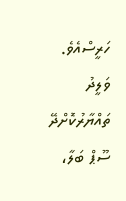ހަރީސްއެވެ.
ވަލީދު ތައްޔާރުކޮށްދޭ ސޫޕް ބަލާ،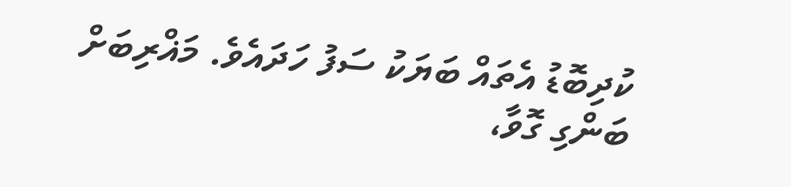ކުދިބޮޑު އެތައް ބަޔަކު ސަފު ހަދައެވެ. މަޣްރިބަށް ބަންގި ގޮވާ،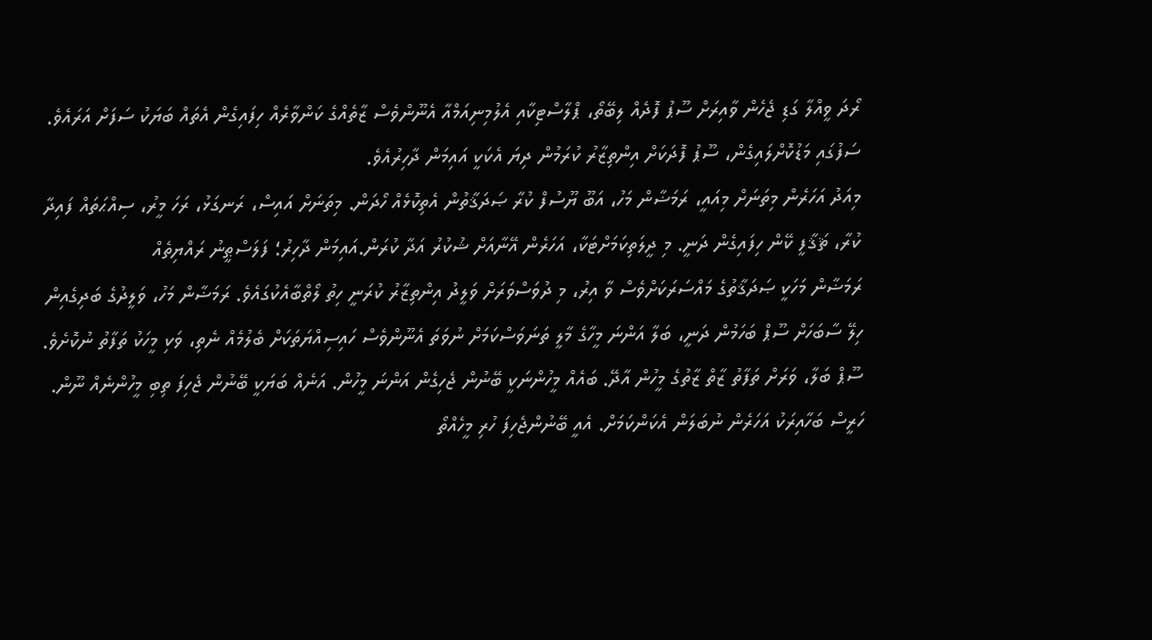ރޯދަ ވީއްލާ ގަޑި ޖެހެން ވާއިރަށް ސޫޕު ފޮދެއް ލިބޭތޯ، ޕްލާސްޓިކާއި އެލުމިނިއަމްއާ އެނޫންވެސް ޒާތެއްގެ ކަންވާރެއް ހިފައިގެން އެތައް ބަޔަކު ސަފަށް އަރައެވެ.
ސަފުގައި މަޑުކޮށްލައިގެން، ސޫޕު ފޮދަކަށް އިންތިޒާރު ކުރަމުން ދިޔަ އެކަކީ އައިމަން ދާހިރުއެވެ.
މިއަދު އަހަރެން މިތަނަށް މިއައީ، ރަމަޟާން މަހު، އަބޫ ޔޫސުފް ކުރާ ޞަދަޤާތުން އެތިކޮޅެއް ހޯދަން. މިތަނަށް އައިސް، ރަނގަޅު، ރަހަ މީރު، ސިއްޙަތައް ފައިދާ ކުރާ، ޘަޤާފީ ކޭން ހިފައިގެން ދަނީ. މި ދީލަތިކަމަށްޓަކާ، އަހަރެން އޭނާއަށް ޝުކުރު އަދާ ކުރަން.އައިމަން ދާހިރު؛ ފަލަސްޠީނު ރައްޔިތެއް
ރަމަޟާން މަހަކީ ޞަދަޤާތުގެ މައްސަރަކަށްވެސް ވާ އިރު، މި ދުވަސްވަރަށް ވަލީދު އިންތިޒާރު ކުރަނީ ހިތު ލޯތްބާއެކުގައެވެ. ރަމަޟާން މަހު، ވަލީދުގެ ބަދިގެއިން ހިލޭ ސާބަހަށް ސޫޕް ބަހަމުން ދަނީ، ބަލާ އަންނަ މީހާގެ މާލީ ތަނަވަސްކަމަށް ނުވަތަ އެނޫންވެސް ހައިސިއްޔަތަކަށް ބެލުމެއް ނެތި، ވަކި މީހަކު ތަފާތު ނުކޮށެވެ.
ސޫޕް ބަލާ، ވަރަށް ތަފާތު ޒާތް ޒާތުގެ މީހުން އާދޭ. ބައެއް މީހުންނަކީ ބޭނުން ޖެހިގެން އަންނަ މީހުން. އަނެއް ބަޔަކީ ބޭނުން ޖެހިފަ ތިބި މީހުންނެއް ނޫން. ހަރީސް ބަހާއިރަކު އަހަރެން ނުބަލަން އެކަންކަމަށް. އެއީ ބޭނުންޖެހިފަ ހުރި މީހެއްތޯ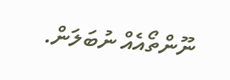ނޫންތޯއެއް ނުބަލަން.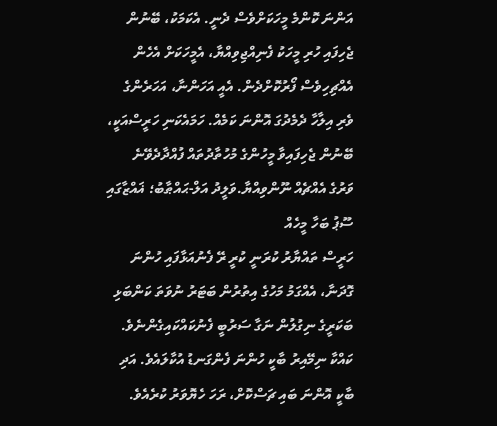އަންނަ ކޮންމެ މީހަކަށްވެސް ދެނީ. އެކަމަކު، ބޭނުން ޖެހިފައި ހުރި މީހަކު ފެނިއްޖިވިއްޔާ، އެމީހަކަށް އެހެން އެއްޗިހިވެސް ފޯރުކޮށްދެން. އެއީ އަހަންނާ، އަހަރެންގެ ވެރި އިލާހާ ދެމެދުގަ އޮންނަ ކަމެއް. ހަމައެކަނި ހަރީސްއަކީ، ބޭނުން ޖެހިފައިވާ މީހުންގެ މުހުތާދުތައް ފުއްދާދެވޭނެ ވަރުގެ އެއްޗެއް ނޫންވިއްޔާ.ވަލީދު އަލް-ޙައްޠާބު؛ ޣައްޒާގައި ސޫޕު ބަހާ މީހެއް
ހަރީސް ތައްޔާރު ކުރަނީ ކުރީ ރޭ ފެނުއަޅާފައި ހުންނަ ގޮދަނާ، އެއްގަމު މަހުގެ އިތުރުން ބަޓަރު ނުވަތަ ކަންބަޅި ބަކަރީގެ ނިގުލުން ނަގާ ސަރުބީ ފެނުކައްކައިގެންނެވެ. ކައްކާ ނިމޭއިރު ބާކީ ހުންނަ ފެންގަނޑު އުކާލައެވެ. އަދި ބާކީ އޮންނަ ބައި ޗަސްކޮށް، ރަހަ ހެޔޮވަރު ކުރެއެވެ.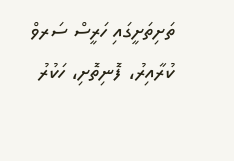ތަށިތަށީގައި ހަރީސް ސަރވް ކުރާއިރު، ފޮނިތޮށި، ހަކުރު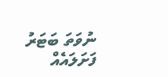ނުވަތަ ބަޓަރު ފަށަލައެއް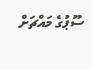ސޫޕުގެ މައްޗަށް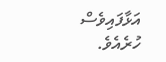އަޅާފައިވެސް ހުރެއެވެ.